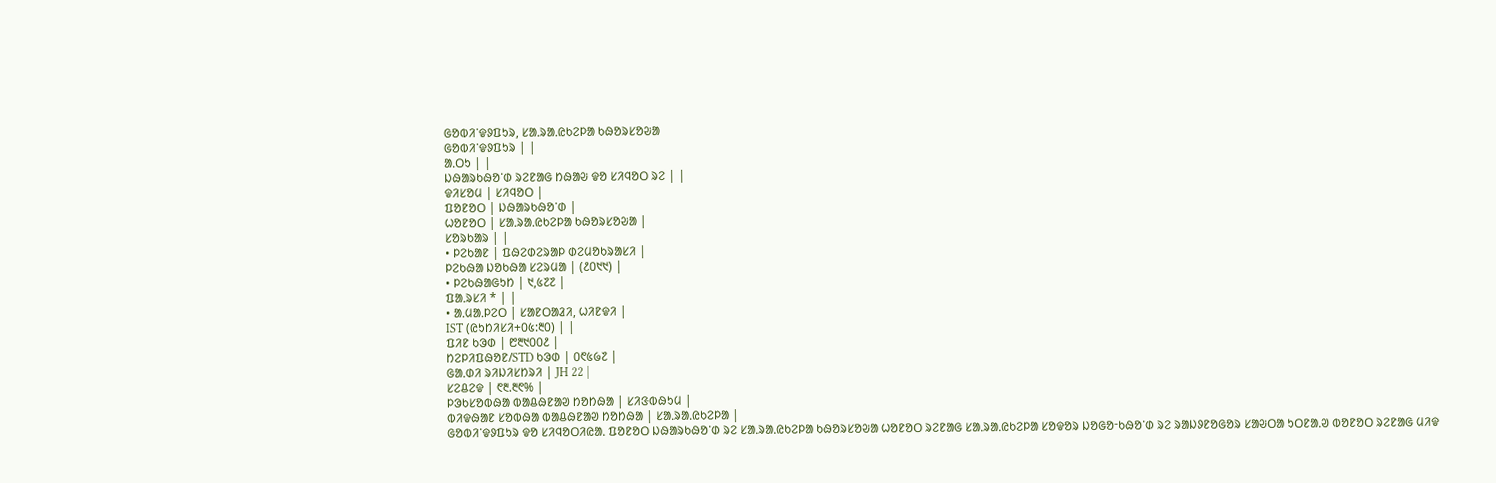ᱜᱚᱵᱤᱸᱫᱽᱯᱩᱨ, ᱥᱟᱹᱨᱟᱹᱭᱠᱮᱞᱟ ᱠᱷᱚᱨᱥᱚᱶᱟ
ᱜᱚᱵᱤᱸᱫᱽᱯᱩᱨ | |
ᱟᱹᱛᱩ | |
ᱡᱷᱟᱨᱠᱷᱚᱸᱰ ᱨᱮᱱᱟᱜ ᱴᱷᱟᱶ ᱫᱚ ᱥᱤᱧᱚᱛ ᱨᱮ | |
ᱫᱤᱥᱚᱢ | ᱥᱤᱧᱚᱛ |
ᱯᱚᱱᱚᱛ | ᱡᱷᱟᱨᱠᱷᱚᱸᱰ |
ᱦᱚᱱᱚᱛ | ᱥᱟᱹᱨᱟᱹᱭᱠᱮᱞᱟ ᱠᱷᱚᱨᱥᱚᱶᱟ |
ᱥᱚᱨᱠᱟᱨ | |
• ᱞᱮᱠᱟᱱ | ᱯᱷᱮᱰᱮᱨᱟᱞ ᱰᱮᱢᱚᱠᱨᱟᱥᱤ |
ᱞᱮᱠᱷᱟ ᱡᱚᱠᱷᱟ ᱥᱮᱨᱢᱟ | (᱒᱐᱑᱑) |
• ᱞᱮᱠᱷᱟᱜᱩᱴ | ᱑,᱕᱗᱗ |
ᱯᱟᱹᱨᱥᱤ * | |
• ᱟᱹᱢᱟᱹᱞᱮᱛ | ᱥᱟᱱᱛᱟᱲᱤ, ᱦᱤᱱᱫᱤ |
IST (ᱭᱩᱴᱤᱥᱤ+᱐᱕:᱓᱐) | |
ᱯᱤᱱ ᱠᱳᱰ | ᱘᱓᱑᱐᱐᱒ |
ᱴᱮᱞᱤᱯᱷᱚᱱ/STD ᱠᱳᱰ | ᱐᱖᱕᱙᱗ |
ᱜᱟᱹᱰᱤ ᱨᱤᱡᱤᱥᱴᱨᱤ | JH 22 |
ᱥᱮᱪᱮᱫ | ᱖᱓.᱓᱖% |
ᱞᱳᱠᱥᱚᱵᱷᱟ ᱵᱟᱪᱷᱱᱟᱣ ᱴᱚᱴᱷᱟ | ᱥᱤᱝᱵᱷᱩᱢ |
ᱵᱤᱫᱷᱟᱱ ᱥᱚᱵᱷᱟ ᱵᱟᱪᱷᱱᱟᱣ ᱴᱚᱴᱷᱟ | ᱥᱟᱹᱨᱟᱹᱭᱠᱮᱞᱟ |
ᱜᱚᱵᱤᱸᱫᱽᱯᱩᱨ ᱫᱚ ᱥᱤᱧᱚᱛᱤᱭᱟᱹ ᱯᱚᱱᱚᱛ ᱡᱷᱟᱨᱠᱷᱚᱸᱰ ᱨᱮ ᱥᱟᱹᱨᱟᱹᱭᱠᱮᱞᱟ ᱠᱷᱚᱨᱥᱚᱶᱟ ᱦᱚᱱᱚᱛ ᱨᱮᱱᱟᱜ ᱥᱟᱹᱨᱟᱹᱭᱠᱮᱞᱟ ᱥᱚᱫᱚᱨ ᱡᱚᱜᱚᱼᱠᱷᱚᱸᱰ ᱨᱮ ᱨᱟᱡᱽᱱᱚᱜᱚᱨ ᱥᱟᱶᱛᱟ ᱩᱛᱱᱟᱹᱣ ᱵᱚᱱᱚᱛ ᱨᱮᱱᱟᱜ ᱢᱤᱫ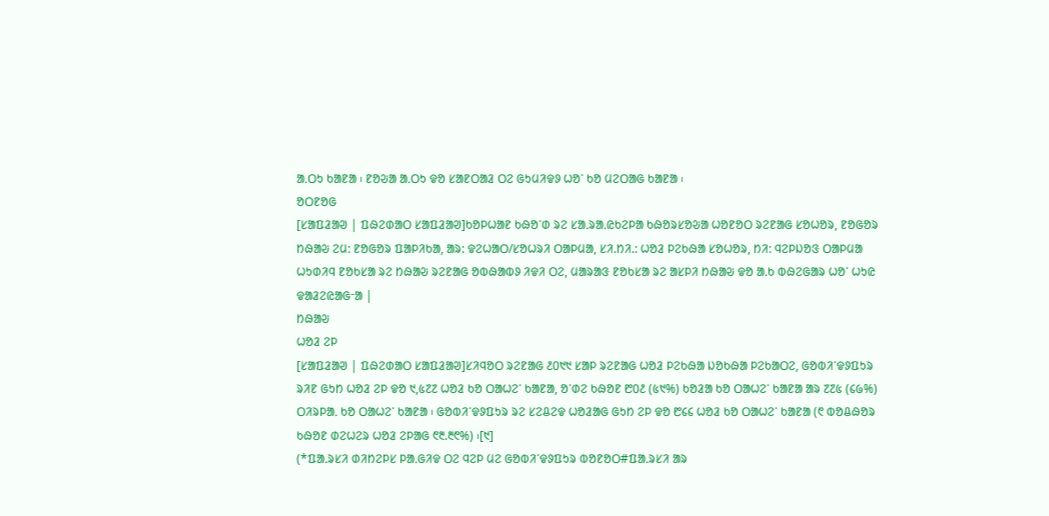ᱟᱹᱛᱩ ᱠᱟᱱᱟ ᱾ ᱱᱚᱶᱟ ᱟᱹᱛᱩ ᱫᱚ ᱥᱟᱱᱛᱟᱲ ᱛᱮ ᱜᱩᱢᱤᱫᱽ ᱦᱚᱸ ᱠᱚ ᱢᱮᱛᱟᱜ ᱠᱟᱱᱟ ᱾
ᱚᱛᱱᱚᱜ
[ᱥᱟᱯᱲᱟᱣ | ᱯᱷᱮᱰᱟᱛ ᱥᱟᱯᱲᱟᱣ]ᱠᱚᱞᱦᱟᱱ ᱠᱷᱚᱸᱰ ᱨᱮ ᱥᱟᱹᱨᱟᱹᱭᱠᱮᱞᱟ ᱠᱷᱚᱨᱥᱚᱶᱟ ᱦᱚᱱᱚᱛ ᱨᱮᱱᱟᱜ ᱥᱚᱦᱚᱨ, ᱱᱚᱜᱚᱨ ᱴᱷᱟᱶ ᱮᱢ: ᱱᱚᱜᱚᱨ ᱯᱟᱞᱤᱠᱟ, ᱟᱨ: ᱫᱮᱦᱟᱛ/ᱥᱚᱦᱨᱤ ᱛᱟᱞᱢᱟ, ᱥᱤ.ᱴᱤ.: ᱦᱚᱲ ᱞᱮᱠᱷᱟ ᱥᱚᱦᱚᱨ, ᱴᱤ: ᱧᱮᱞᱡᱚᱝ ᱛᱟᱞᱢᱟ ᱦᱩᱰᱤᱧ ᱱᱚᱠᱥᱟ ᱨᱮ ᱴᱷᱟᱶ ᱨᱮᱱᱟᱜ ᱚᱵᱷᱟᱵᱽ ᱤᱫᱤ ᱛᱮ, ᱢᱟᱨᱟᱝ ᱱᱚᱠᱥᱟ ᱨᱮ ᱟᱥᱞᱤ ᱴᱷᱟᱶ ᱫᱚ ᱟᱹᱠ ᱵᱷᱮᱜᱟᱨ ᱦᱚᱸ ᱦᱩᱭ ᱫᱟᱲᱮᱭᱟᱜᱼᱟ |
ᱴᱷᱟᱶ
ᱦᱚᱲ ᱮᱞ
[ᱥᱟᱯᱲᱟᱣ | ᱯᱷᱮᱰᱟᱛ ᱥᱟᱯᱲᱟᱣ]ᱥᱤᱧᱚᱛ ᱨᱮᱱᱟᱜ ᱒᱐᱑᱑ ᱥᱟᱞ ᱨᱮᱱᱟᱜ ᱦᱚᱲ ᱞᱮᱠᱷᱟ ᱡᱚᱠᱷᱟ ᱞᱮᱠᱟᱛᱮ, ᱜᱚᱵᱤᱸᱫᱽᱯᱩᱨ ᱨᱤᱱ ᱜᱩᱴ ᱦᱚᱲ ᱮᱞ ᱫᱚ ᱑,᱕᱗᱗ ᱦᱚᱲ ᱠᱚ ᱛᱟᱦᱮᱸ ᱠᱟᱱᱟ, ᱚᱸᱰᱮ ᱠᱷᱚᱱ ᱘᱐᱒ (᱕᱑%) ᱠᱚᱲᱟ ᱠᱚ ᱛᱟᱦᱮᱸ ᱠᱟᱱᱟ ᱟᱨ ᱗᱗᱕ (᱔᱙%) ᱛᱤᱨᱞᱟᱹ ᱠᱚ ᱛᱟᱦᱮᱸ ᱠᱟᱱᱟ ᱾ ᱜᱚᱵᱤᱸᱫᱽᱯᱩᱨ ᱨᱮ ᱥᱮᱪᱮᱫ ᱦᱚᱲᱟᱜ ᱜᱩᱴ ᱮᱞ ᱫᱚ ᱘᱔᱔ ᱦᱚᱲ ᱠᱚ ᱛᱟᱦᱮᱸ ᱠᱟᱱᱟ (᱖ ᱵᱚᱪᱷᱚᱨ ᱠᱷᱚᱱ ᱰᱮᱦᱮᱨ ᱦᱚᱲ ᱮᱞᱟᱜ ᱖᱓.᱓᱖%) ᱾[᱑]
(*ᱯᱟᱹᱨᱥᱤ ᱰᱤᱴᱮᱞᱥ ᱞᱟᱹᱜᱤᱫ ᱛᱮ ᱧᱮᱞ ᱢᱮ ᱜᱚᱵᱤᱸᱫᱽᱯᱩᱨ ᱵᱚᱱᱚᱛ#ᱯᱟᱹᱨᱥᱤ ᱟᱨ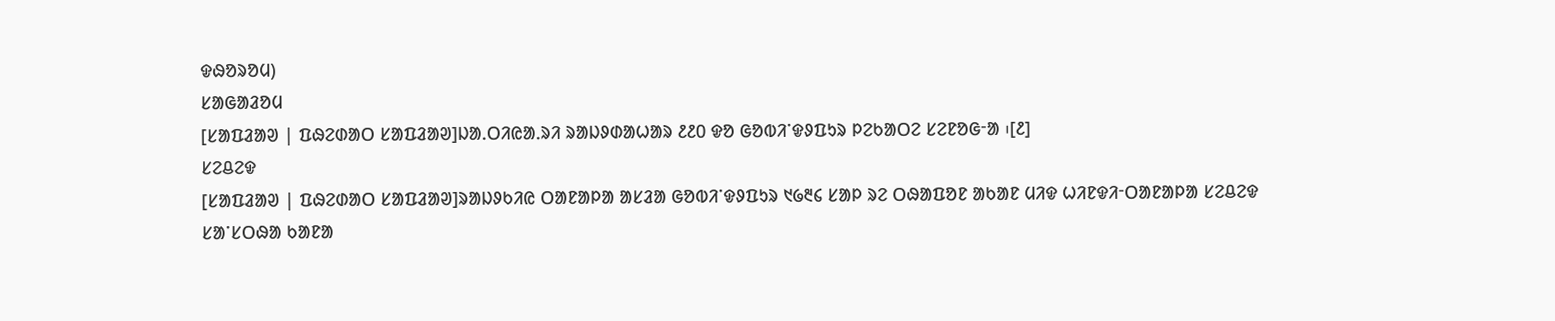ᱫᱷᱚᱨᱚᱢ)
ᱥᱟᱜᱟᱲᱚᱢ
[ᱥᱟᱯᱲᱟᱣ | ᱯᱷᱮᱰᱟᱛ ᱥᱟᱯᱲᱟᱣ]ᱡᱟᱹᱛᱤᱭᱟᱹᱨᱤ ᱨᱟᱡᱽᱰᱟᱦᱟᱨ ᱒᱒᱐ ᱫᱚ ᱜᱚᱵᱤᱸᱫᱽᱯᱩᱨ ᱞᱮᱠᱟᱛᱮ ᱥᱮᱱᱚᱜᱼᱟ ᱾[᱒]
ᱥᱮᱪᱮᱫ
[ᱥᱟᱯᱲᱟᱣ | ᱯᱷᱮᱰᱟᱛ ᱥᱟᱯᱲᱟᱣ]ᱨᱟᱡᱽᱠᱤᱭ ᱛᱟᱱᱟᱞᱟ ᱟᱥᱲᱟ ᱜᱚᱵᱤᱸᱫᱽᱯᱩᱨ ᱑᱙᱓᱔ ᱥᱟᱞ ᱨᱮ ᱛᱷᱟᱯᱚᱱ ᱟᱠᱟᱱ ᱢᱤᱫ ᱦᱤᱱᱫᱤᱼᱛᱟᱱᱟᱞᱟ ᱥᱮᱪᱮᱫ ᱥᱟᱸᱥᱛᱷᱟ ᱠᱟᱱᱟ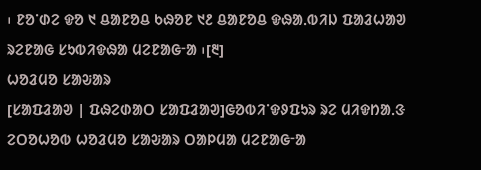᱾ ᱱᱚᱸᱰᱮ ᱫᱚ ᱑ ᱪᱟᱱᱚᱪ ᱠᱷᱚᱱ ᱑᱒ ᱪᱟᱱᱚᱪ ᱫᱷᱟᱹᱵᱤᱡ ᱯᱟᱲᱦᱟᱣ ᱨᱮᱱᱟᱜ ᱥᱩᱵᱤᱫᱷᱟ ᱢᱮᱱᱟᱜᱼᱟ ᱾[᱓]
ᱦᱚᱲᱢᱚ ᱥᱟᱶᱟᱨ
[ᱥᱟᱯᱲᱟᱣ | ᱯᱷᱮᱰᱟᱛ ᱥᱟᱯᱲᱟᱣ]ᱜᱚᱵᱤᱸᱫᱽᱯᱩᱨ ᱨᱮ ᱢᱤᱫᱴᱟᱹᱝ ᱮᱛᱚᱦᱚᱵ ᱦᱚᱲᱢᱚ ᱥᱟᱶᱟᱨ ᱛᱟᱞᱢᱟ ᱢᱮᱱᱟᱜᱼᱟ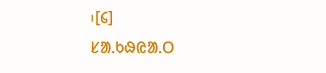᱾[᱔]
ᱥᱟᱹᱠᱷᱭᱟᱹᱛ